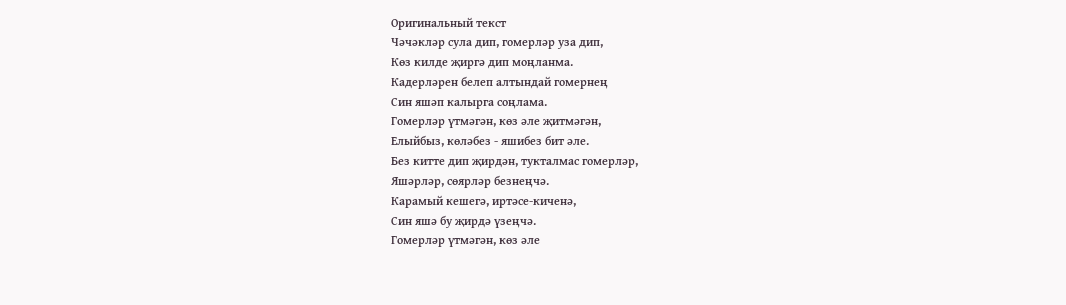Оригинальный текст
Чәчәкләр сула дип, гомерләр уза дип,
Көз килде җиргә дип моңланма.
Кадерләрен белеп алтындай гомернең
Син яшәп калырга соңлама.
Гомерләр үтмәгән, көз әле җитмәгән,
Елыйбыз, көләбез - яшибез бит әле.
Без китте дип җирдән, тукталмас гомерләр,
Яшәрләр, сөярләр безнеңчә.
Карамый кешегә, иртәсе-киченә,
Син яшә бу җирдә үзеңчә.
Гомерләр үтмәгән, көз әле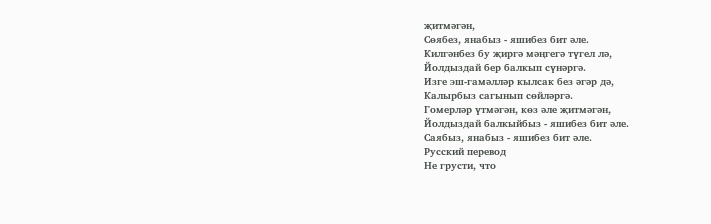җитмәгән,
Сөябез, янабыз - яшибез бит әле.
Килгәнбез бу җиргә мәңгегә түгел лә,
Йолдыздай бер балкып сүнәргә.
Изге эш-гамәлләр кылсак без әгәр дә,
Калырбыз сагынып сөйләргә.
Гомерләр үтмәгән, көз әле җитмәгән,
Йолдыздай балкыйбыз - яшибез бит әле.
Саябыз, янабыз - яшибез бит әле.
Русский перевод
Не грусти, что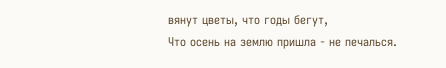вянут цветы, что годы бегут,
Что осень на землю пришла - не печалься.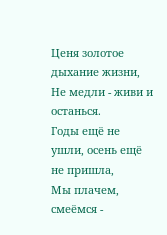Ценя золотое дыхание жизни,
Не медли - живи и останься.
Годы ещё не ушли, осень ещё не пришла,
Мы плачем, смеёмся -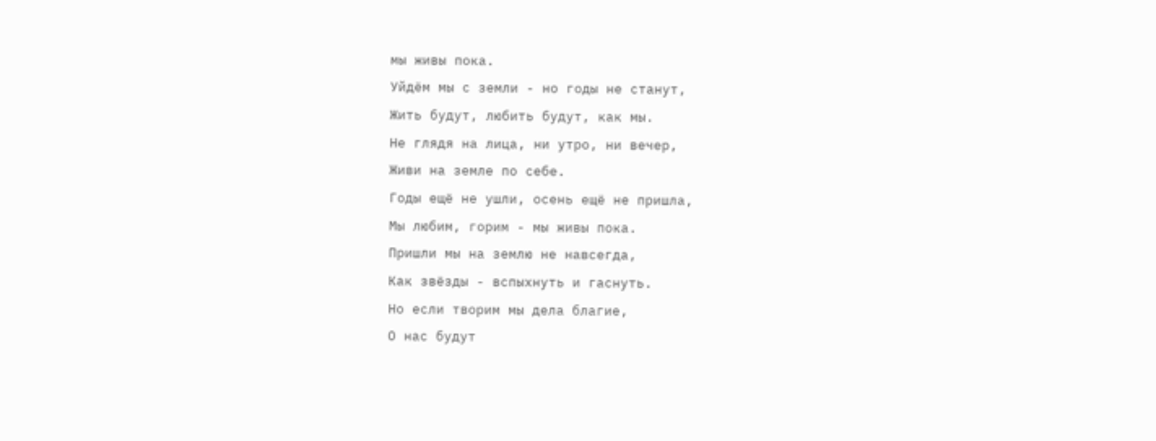мы живы пока.
Уйдём мы с земли - но годы не станут,
Жить будут, любить будут, как мы.
Не глядя на лица, ни утро, ни вечер,
Живи на земле по себе.
Годы ещё не ушли, осень ещё не пришла,
Мы любим, горим - мы живы пока.
Пришли мы на землю не навсегда,
Как звёзды - вспыхнуть и гаснуть.
Но если творим мы дела благие,
О нас будут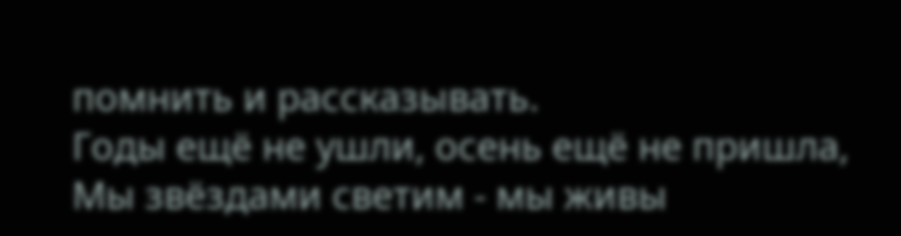помнить и рассказывать.
Годы ещё не ушли, осень ещё не пришла,
Мы звёздами светим - мы живы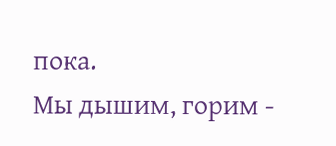пока.
Мы дышим, горим -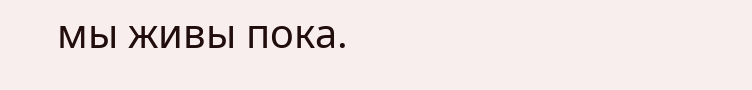мы живы пока.